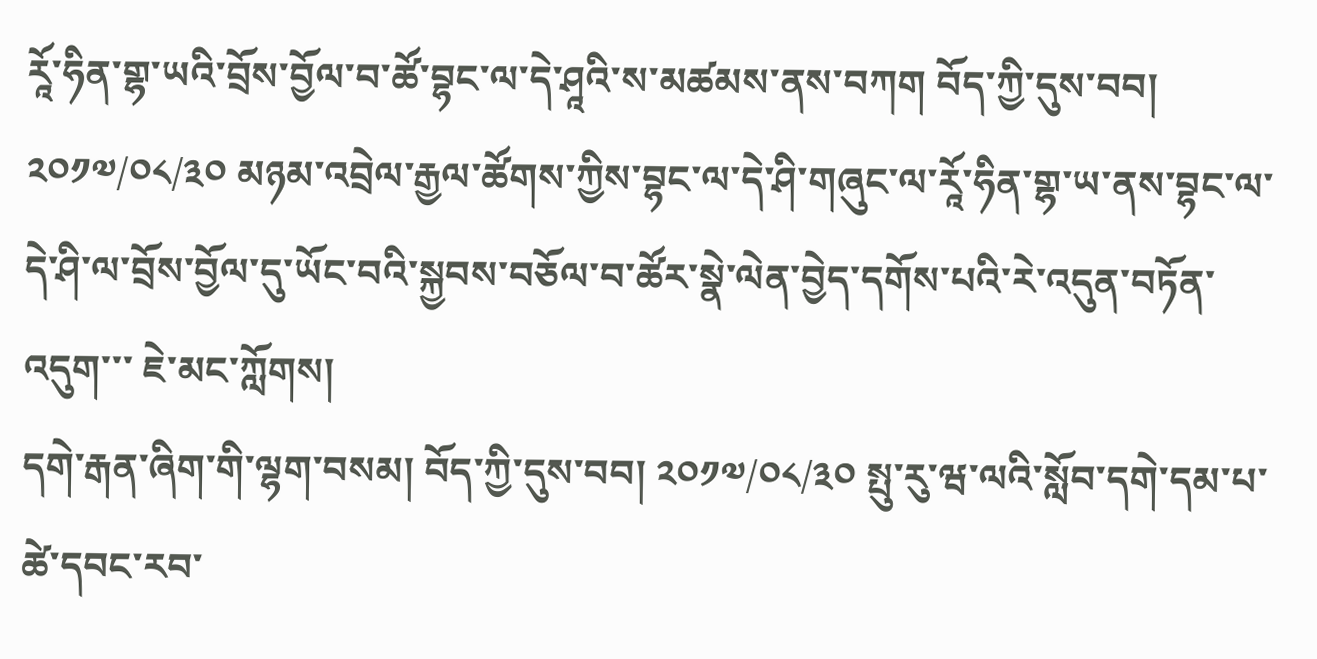རཱོ་ཧིན་གྷ་ཡའི་བྲོས་བྱོལ་བ་ཚོ་བྷང་ལ་དེ་ཤཱའི་ས་མཚམས་ནས་བཀག བོད་ཀྱི་དུས་བབ། ༢༠༡༧/༠༨/༣༠ མཉམ་འབྲེལ་རྒྱལ་ཚོགས་ཀྱིས་བྷང་ལ་དེ་ཤི་གཞུང་ལ་རཱོ་ཧིན་གྷ་ཡ་ནས་བྷང་ལ་དེ་ཤི་ལ་བྲོས་བྱོལ་དུ་ཡོང་བའི་སྐྱབས་བཅོལ་བ་ཚོར་སྣེ་ལེན་བྱེད་དགོས་པའི་རེ་འདུན་བཏོན་འདུག་་་ ཇེ་མང་ཀློགས།
དགེ་རྒན་ཞིག་གི་ལྷག་བསམ། བོད་ཀྱི་དུས་བབ། ༢༠༡༧/༠༨/༣༠ སྤུ་རུ་ཝ་ལའི་སློབ་དགེ་དམ་པ་ཚེ་དབང་རབ་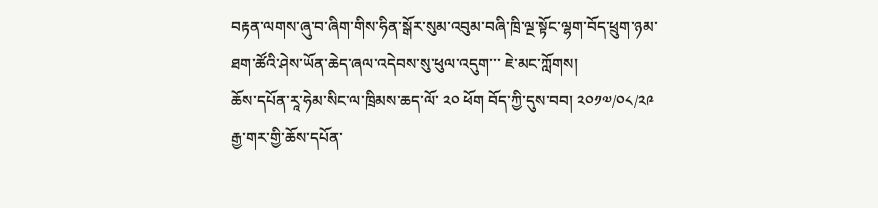བརྟན་ལགས་ཞུ་བ་ཞིག་གིས་ཧིན་སྒོར་སུམ་འབུམ་བཞི་ཁྲི་ལྔ་སྟོང་ལྷག་བོད་ཕྲུག་ཉམ་ཐག་ཚོའི་ཤེས་ཡོན་ཆེད་ཞལ་འདེབས་སུ་ཕུལ་འདུག་་་ ཇེ་མང་ཀློགས།
ཆོས་དཔོན་རཱ་ཧེམ་སིང་ལ་ཁྲིམས་ཆད་ལོ་ ༢༠ ཕོག བོད་ཀྱི་དུས་བབ། ༢༠༡༧/༠༨/༢༩ རྒྱ་གར་གྱི་ཆོས་དཔོན་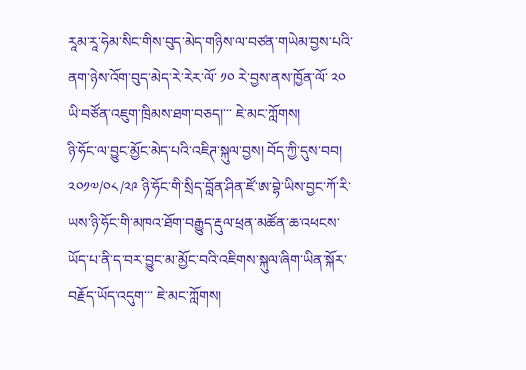རཱམ་རཱ་ཧེམ་སིང་གིས་བུད་མེད་གཉིས་ལ་བཙན་གཡེམ་བྱས་པའི་ནག་ཉེས་འོག་བུད་མེད་རེ་རེར་ལོ་ ༡༠ རེ་བྱས་ནས་ཁྱོན་ལོ་ ༢༠ ཡི་བཙོན་འཇུག་ཁྲིམས་ཐག་བཅད།་་་ ཇེ་མང་ཀློགས།
ཉི་ཧོང་ལ་བྱུང་མྱོང་མེད་པའི་འཇིཊ་སྐུལ་བྱས། བོད་ཀྱི་དུས་བབ། ༢༠༡༧/༠༨/༢༩ ཉི་ཧོང་གི་སྲིད་བློན་ཤིན་ཛོ་ཨ་བྷེ་ཡིས་བྱང་ཀོ་རི་ཡས་ཉི་ཧོང་གི་མཁའ་ཐོག་བརྒྱུད་རྡུལ་ཕྲན་མཚོན་ཆ་འཕངས་ཡོད་པ་ནི་ད་བར་བྱུང་མ་མྱོང་བའི་འཇིགས་སྐུལ་ཞིག་ཡིན་སྐོར་བརྗོད་ཡོད་འདུག་་་ ཇེ་མང་ཀློགས།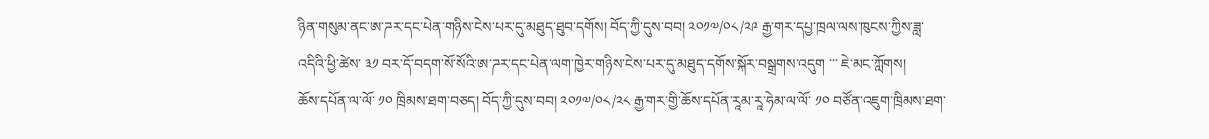ཉིན་གསུམ་ནང་ཨ་ཌར་དང་པེན་གཉིས་ངེས་པར་དུ་མཐུད་ཐུབ་དགོས། བོད་ཀྱི་དུས་བབ། ༢༠༡༧/༠༨/༢༩ རྒྱ་གར་དཔྱ་ཁྲལ་ལས་ཁུངས་ཀྱིས་ཟླ་འདིའི་ཕྱི་ཚེས་ ༣༡ བར་དོ་བདག་སོ་སོའི་ཨ་ཌར་དང་པེན་ལག་ཁྱེར་གཉིས་ངེས་པར་དུ་མཐུད་དགོས་སྐོར་བསྒྲགས་འདུག ་་་ ཇེ་མང་ཀློགས།
ཆོས་དཔོན་ལ་ལོ་ ༡༠ ཁྲིམས་ཐག་བཅད། བོད་ཀྱི་དུས་བབ། ༢༠༡༧/༠༨/༢༨ རྒྱ་གར་གྱི་ཆོས་དཔོན་རཱམ་རཱ་ཧེམ་ལ་ལོ་ ༡༠ བཙོན་འཇུག་ཁྲིམས་ཐག་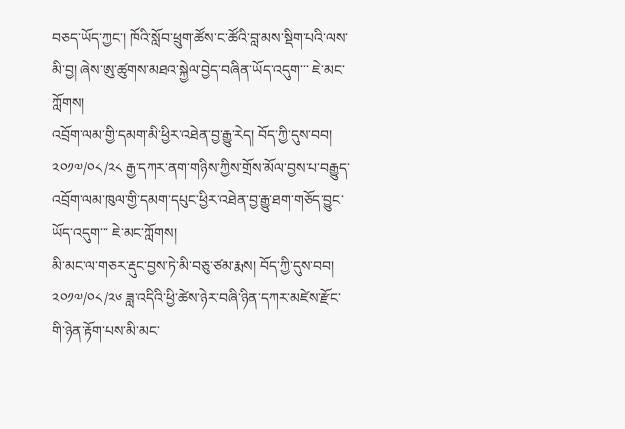བཅད་ཡོད་ཀྱང་། ཁོའི་སློབ་ཕྲུག་ཚོས་ང་ཚོའི་བླ་མས་སྡིག་པའི་ལས་མི་བྱ། ཞེས་ཨུ་ཚུགས་མཐའ་སྐྱེལ་བྱེད་བཞིན་ཡོད་འདུག་་་ ཇེ་མང་ཀློགས།
འབྲོག་ལམ་གྱི་དམག་མི་ཕྱིར་འཐེན་བྱ་རྒྱུ་རེད། བོད་ཀྱི་དུས་བབ། ༢༠༡༧/༠༨/༢༨ རྒྱ་དཀར་ནག་གཉིས་ཀྱིས་གྲོས་མོལ་བྱས་པ་བརྒྱུད་འབྲོག་ལམ་ཁུལ་གྱི་དམག་དཔུང་ཕྱིར་འཐེན་བྱ་རྒྱུ་ཐག་གཅོད་བྱུང་ཡོད་འདུག་་་ ཇེ་མང་ཀློགས།
མི་མང་ལ་གཅར་རྡུང་བྱས་ཏེ་མི་བཅུ་ཙམ་རྨས། བོད་ཀྱི་དུས་བབ། ༢༠༡༧/༠༨/༢༦ ཟླ་འདིའི་ཕྱི་ཚེས་ཉེར་བཞི་ཉིན་དཀར་མཛེས་རྫོང་གི་ཉེན་རྟོག་པས་མི་མང་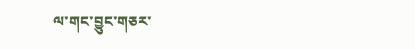ལ་གང་བྱུང་གཅར་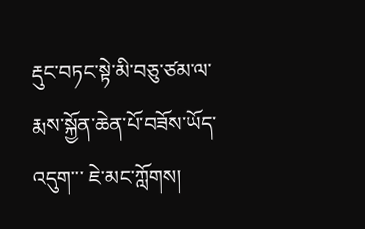རྡུང་བཏང་སྟེ་མི་བཅུ་ཙམ་ལ་རྨས་སྐྱོན་ཆེན་པོ་བཟོས་ཡོད་འདུག་་་ ཇེ་མང་ཀློགས།